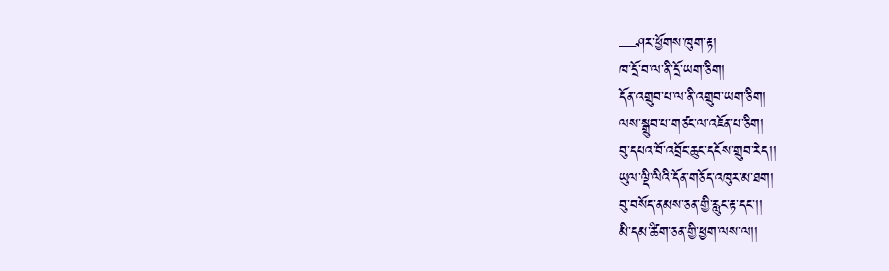—ཤར་ཕྱོགས་ཁུག་རྟ།
ཁ་དྲོ་བ་ལ་ནི་དྲོ་ཡག་ཅིག།
དོན་འགྲུབ་པ་ལ་ནི་འགྲུབ་ཡག་ཅིག།
ལས་སྒྲུབ་པ་གཙང་ལ་འཇོན་པ་ཅིག།
བུ་དཔའ་བོ་འབྲོང་ཆུང་དངོས་གྲུབ་རེད།།
ཡུལ་ལྡི་ལིའི་དོན་གཅོད་འཁུར་མ་ཐག།
བུ་བསོད་ནམས་ཅན་གྱི་རླུང་རྟ་དང་།།
མི་དམ་ཚིག་ཅན་གྱི་ཕྱག་ལས་ལ།།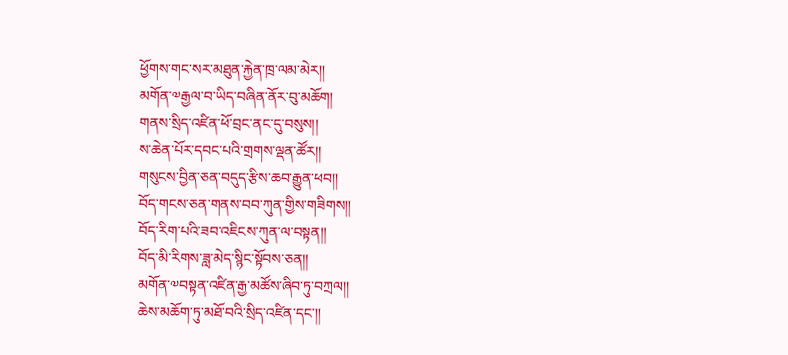ཕྱོགས་གང་སར་མཐུན་རྐྱེན་ཁྲ་ལམ་མེར།།
མགོན་༧རྒྱལ་བ་ཡིད་བཞིན་ནོར་བུ་མཆོག།
གནས་སྲིད་འཛིན་ཕོ་བྲང་ནང་དུ་བསུས།།
ས་ཆེན་པོར་དབང་པའི་གྲགས་ལྡན་ཚོར།།
གསུངས་བྱིན་ཅན་བདུད་རྩིས་ཆབ་རྒྱུན་ཕབ།།
བོད་གངས་ཅན་གནས་བབ་ཀུན་གྱིས་གཟིགས།།
བོད་རིག་པའི་ཟབ་འཇིངས་ཀུན་ལ་བསྟན།།
བོད་མི་རིགས་ཟླ་མེད་སྙིང་སྟོབས་ཅན།།
མགོན་༧བསྟན་འཛིན་རྒྱ་མཚོས་ཞིབ་ཏུ་བཀྲལ།།
ཆེས་མཆོག་ཏུ་མཐོ་བའི་སྲིད་འཛིན་དང་།།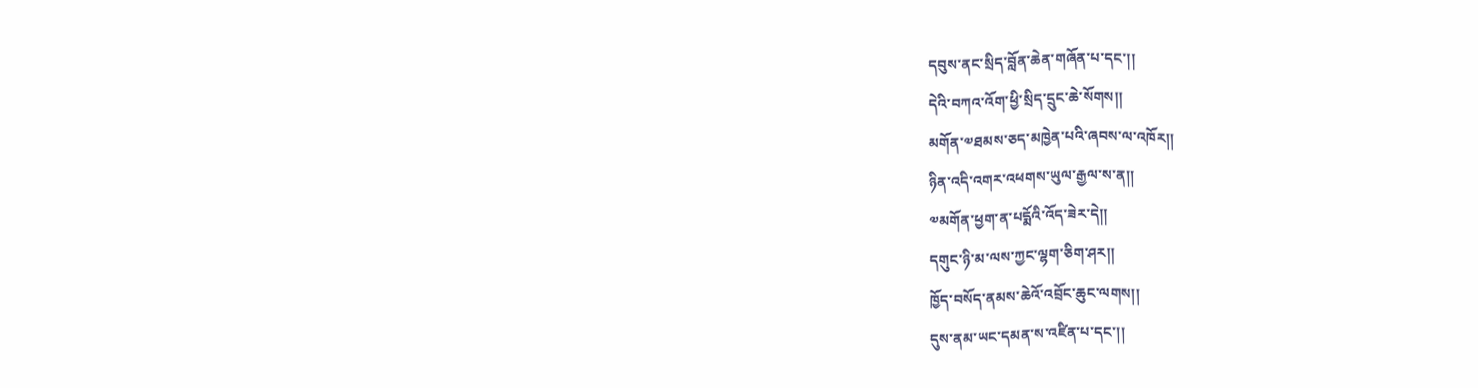དབུས་ནང་སྲིད་བློན་ཆེན་གཞོན་པ་དང་།།
དེའི་བཀའ་འོག་ཕྱི་སྲིད་དྲུང་ཆེ་སོགས།།
མགོན་༧ཐམས་ཅད་མཁྱེན་པའི་ཞབས་ལ་འཁོར།།
ཉིན་འདི་འགར་འཕགས་ཡུལ་རྒྱལ་ས་ན།།
༧མགོན་ཕྱག་ན་པདྨོའི་འོད་ཟེར་དེ།།
དགུང་ཉི་མ་ལས་ཀྱང་ལྷག་ཅིག་ཤར།།
ཁྱོད་བསོད་ནམས་ཆེའོ་འབྲོང་ཆུང་ལགས།།
དུས་ནམ་ཡང་དམན་ས་འཛིན་པ་དང་།།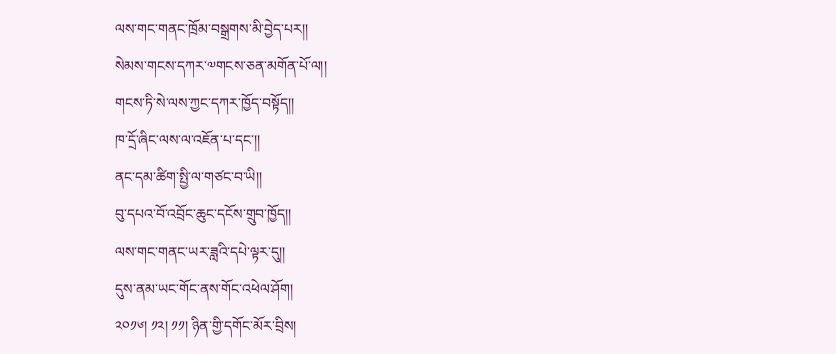ལས་གང་གནང་ཁྲོམ་བསྒྲགས་མི་བྱེད་པར།།
སེམས་གངས་དཀར་༧གངས་ཅན་མགོན་པོ་ལ།།
གངས་ཏི་སེ་ལས་ཀྱང་དཀར་ཁྱོད་བསྟོད།།
ཁ་དྲོ་ཞིང་ལས་ལ་འཇོན་པ་དང་།།
ནང་དམ་ཚིག་སྤྱི་ལ་གཙང་བ་ཡི།།
བུ་དཔའ་བོ་འབྲོང་ཆུང་དངོས་གྲུབ་ཁྱོད།།
ལས་གང་གནང་ཡར་ཟླའི་དཔེ་ལྟར་དུ།།
དུས་ནམ་ཡང་གོང་ནས་གོང་འཕེལ་ཤོག།
༢༠༡༦། ༡༢། ༡༡། ཉིན་གྱི་དགོང་མོར་བྲིས།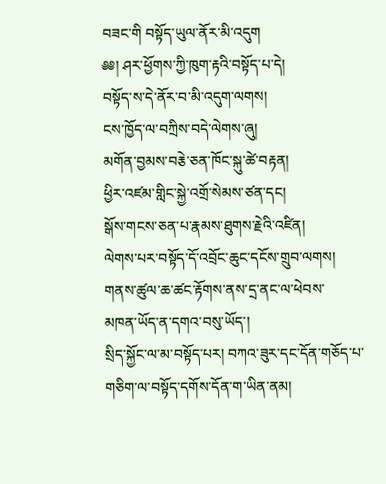བཟང་གི བསྟོད་ཡུལ་ནོར་མི་འདུག
༅༅། ཤར་ཕྱོགས་ཀྱི་ཁུག་རྟའི་བསྟོད་པ་དེ།
བསྟོད་ས་དེ་ནོར་བ་མི་འདུག་ལགས།
ངས་ཁྱོད་ལ་བཀྲིས་བདེ་ལེགས་ཞུ།
མགོན་བྱམས་བརྕེ་ཅན་ཁོང་སྐུ་ཚེ་བརྟན།
ཕྱིར་འཛམ་གླིང་སྐྱེ་འགྲོ་སེམས་ཙན་དང།
སྒོས་གངས་ཅན་པ་རྣམས་ཐུགས་རྗེའི་འཛིན།
ལེགས་པར་བསྟོད་དོ་འབྲོང་ཆུང་དངོས་གྲུབ་ལགས།
གནས་ཚུལ་ཆ་ཚང་རྟོགས་ནས་དྲ་ནང་ལ་ཕེབས་
མཁན་ཡོད་ན་དགའ་བསུ་ཡོད་།
སྲིད་སྐྱོང་ལ་མ་བསྟོད་པར། བཀའ་ཟུར་དང་དོན་གཅོད་པ་གཅིག་ལ་བསྟོད་དགོས་དོན་ག་ཡིན་ནམ།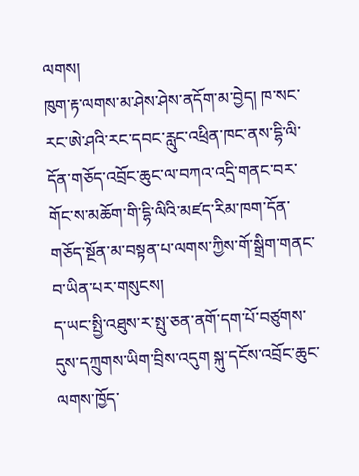ལགས།
ཁུག་རྟ་ལགས་མ་ཤེས་ཤེས་ནདོག་མ་བྱེད། ཁ་སང་རང་ཨེ་ཤའི་རང་དབང་རླུང་འཕྲིན་ཁང་ནས་དྷི་ལི་དོན་གཅོད་འབྲོང་ཆུང་ལ་བཀའ་འདྲི་གནང་བར་གོང་ས་མཆོག་གི་དྷི་ལིའི་མཛད་རིམ་ཁག་དོན་གཅོད་སྔོན་མ་བསྟན་པ་ལགས་ཀྱིས་གོ་སྒྲིག་གནང་བ་ཡིན་པར་གསུངས།
ད་ཡང་སྤྱི་འཐུས་ར་སྤུ་ཅན་ནགོ་དག་པོ་བཙུགས་དུས་དཀྲུགས་ཡིག་བྲིས་འདུག སྐུ་དངོས་འབྲོང་ཆུང་ལགས་ཁྱོད་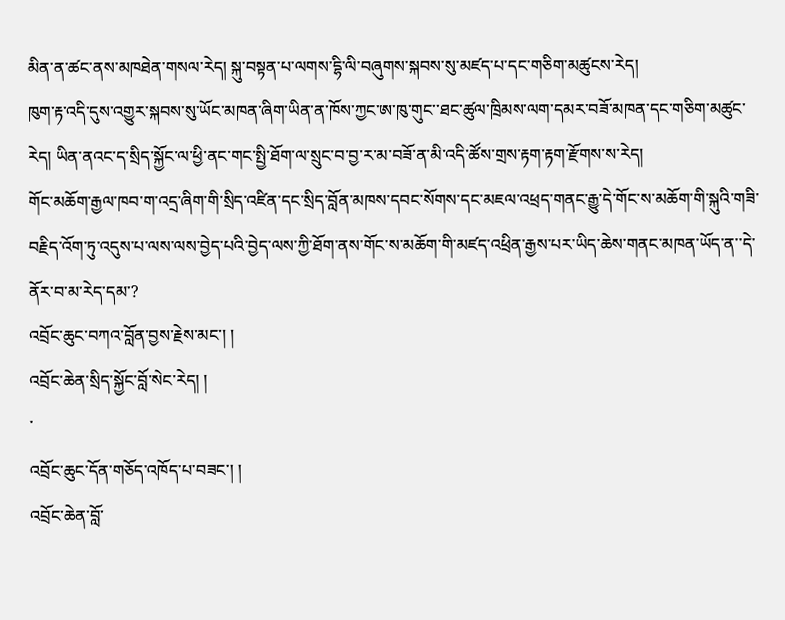མིན་ན་ཚང་ནས་མཁཐེན་གསལ་རེད། སྐུ་བསྟན་པ་ལགས་དྷི་ལི་བཞུགས་སྐབས་སུ་མཛད་པ་དང་གཅིག་མཚུངས་རེད།
ཁུག་རྟ་འདི་དུས་འགྱུར་སྐབས་སུ་ཡོང་མཁན་ཞིག་ཡིན་ན་ཁོས་ཀྱང་ཨ་ཁུ་གུང་་ཐང་ཚུལ་ཁྲིམས་ལག་དམར་བཟོ་མཁན་དང་གཅིག་མཚུང་རེད། ཡིན་ནའང་ད་སྲིད་སྐྱོང་ལ་ཕྱི་ནང་གང་སྤྱི་ཐོག་ལ་སྲུང་བ་བྱ་ར་མ་བཟོ་ན་མི་འདི་ཚོས་གྲས་རྟག་རྟག་རྫོགས་ས་རེད།
གོང་མཆོག་རྒྱལ་ཁབ་ག་འདྲ་ཞིག་གི་སྲིད་འཛིན་དང་སྲིད་བློན་མཁས་དབང་སོགས་དང་མཇལ་འཕྲད་གནང་རྒྱུ་དེ་གོང་ས་མཆོག་གི་སྐུའི་གཟི་བརྗིད་འོག་ཏུ་འདུས་པ་ལས་ལས་བྱེད་པའི་བྱེད་ལས་ཀྱི་ཐོག་ནས་གོང་ས་མཆོག་གི་མཛད་འཕྲིན་རྒྱས་པར་ཡིད་ཆེས་གནང་མཁན་ཡོད་ན་་དེ་ནོར་བ་མ་རེད་དམ་?
འབྲོང་ཆུང་བཀའ་བློན་བྱས་རྗེས་མང་། །
འབྲོང་ཆེན་སྲིད་སྐྱོང་བློ་སེང་རེད། །
་
འབྲོང་ཆུང་དོན་གཅོད་འཁོད་པ་བཟང་། །
འབྲོང་ཆེན་བློ་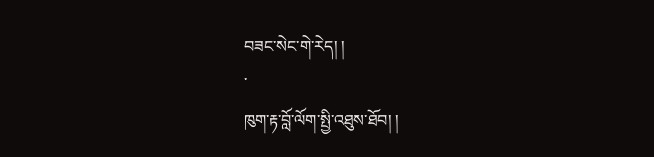བཟང་སེང་གེ་རེད། །
་
ཁུག་རྟ་བློ་ལོག་སྤྱི་འཐུས་ཐོབ། །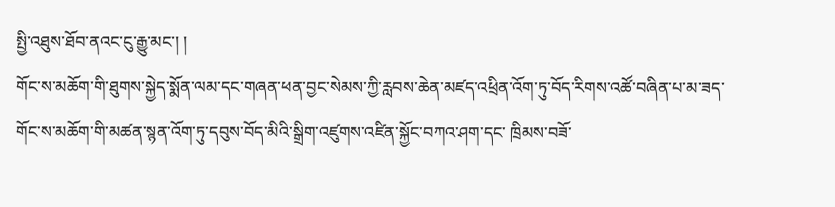སྤྱི་འཐུས་ཐོབ་ནའང་ངུ་རྒྱུ་མང་། །
གོང་ས་མཆོག་གི་ཐུགས་སྐྱེད་སྨོན་ལམ་དང་གཞན་ཕན་བྱང་སེམས་ཀྱི་རླབས་ཆེན་མཛད་འཕྲིན་འོག་ཏུ་བོད་རིགས་འཚོ་བཞིན་པ་མ་ཟད་ གོང་ས་མཆོག་གི་མཚན་སྙན་འོག་ཏུ་དབུས་བོད་མིའི་སྒྲིག་འཛུགས་འཛིན་སྐྱོང་བཀའ་ཤག་དང་ ཁྲིམས་བཟོ་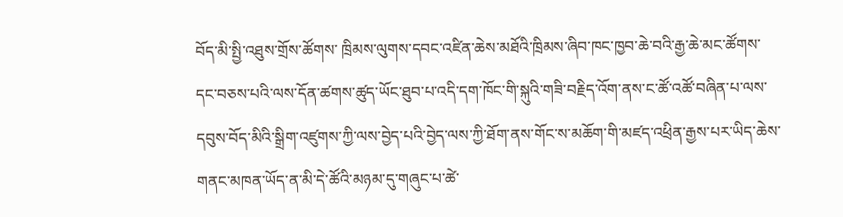བོད་མི་སྤྱི་འཐུས་གྲོས་ཚོགས་ ཁྲིམས་ལུགས་དབང་འཛིན་ཆེས་མཐོའི་ཁྲིམས་ཞིབ་ཁང་ཁྱབ་ཆེ་བའི་རྒྱ་ཆེ་མང་ཚོགས་དང་བཅས་པའི་ལས་དོན་ཚགས་ཚུད་ཡོང་ཐུབ་པ་འདི་དག་ཁོང་གི་སྐུའི་གཟི་བརྗིད་འོག་ནས་ང་ཚོ་འཚོ་བཞིན་པ་ལས་ དབུས་བོད་མིའི་སྒྲིག་འཛུགས་ཀྱི་ལས་བྱེད་པའི་བྱེད་ལས་ཀྱི་ཐོག་ནས་གོང་ས་མཆོག་གི་མཛད་འཕྲིན་རྒྱས་པར་ཡིད་ཆེས་གནང་མཁན་ཡོད་ན་མི་དེ་ཚོའི་མཉམ་དུ་གཞུང་པ་ཚེ་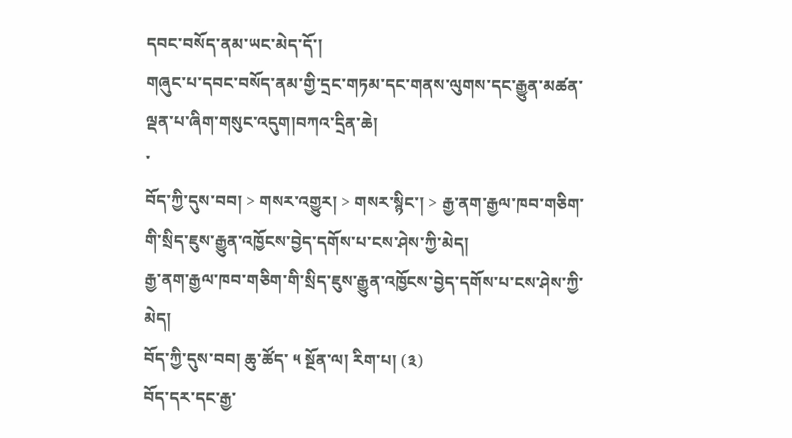དབང་བསོད་ནམ་ཡང་མེད་དོ་།
གཞུང་པ་དབང་བསོད་ནམ་གྱི་དྲང་གཏམ་དང་གནས་ལུགས་དང་རྒྱུན་མཚན་ལྡན་པ་ཞིག་གསུང་འདུག།བཀའ་དྲིན་ཆེ།
་
བོད་ཀྱི་དུས་བབ། > གསར་འགྱུར། > གསར་སྙིང་། > རྒྱ་ནག་རྒྱལ་ཁབ་གཅིག་གི་སྲིད་ཇུས་རྒྱུན་འཁྱོངས་བྱེད་དགོས་པ་ངས་ཤེས་ཀྱི་མེད།
རྒྱ་ནག་རྒྱལ་ཁབ་གཅིག་གི་སྲིད་ཇུས་རྒྱུན་འཁྱོངས་བྱེད་དགོས་པ་ངས་ཤེས་ཀྱི་མེད།
བོད་ཀྱི་དུས་བབ། ཆུ་ཚོད་ ༥ སྔོན་ལ། རིག་པ། (༣)
བོད་དར་དང་རྒྱ་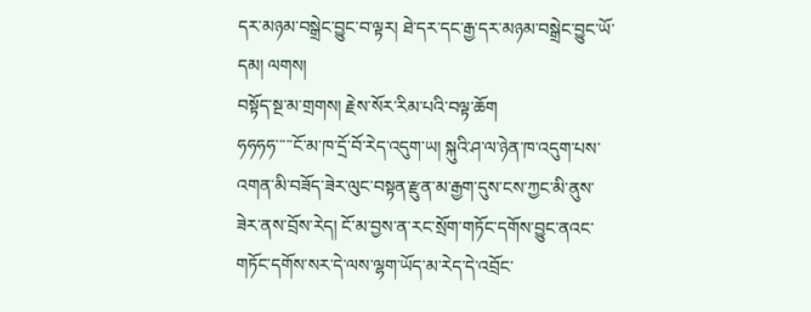དར་མཉམ་བསྒྲེང་བྱུང་བ་ལྟར། ཐེ་དར་དང་རྒྱ་དར་མཉམ་བསྒྲེང་བྱུང་ཡོ་དམ། ལགས།
བསྟོད་སྔ་མ་གྲགས། རྗེས་སོར་རིམ་པའི་བལྟ་ཆོག
ཧཧཧཧ་་་་་ངོ་མ་ཁ་དྲོ་བོ་རེད་འདུག་ཡ། སྐུའི་ཤ་ལ་ཉེན་ཁ་འདུག་པས་འགན་མི་བཟོད་ཟེར་ལུང་བསྟན་རྫུན་མ་རྒྱག་དུས་ངས་ཀྱང་མི་ནུས་ཟེར་ནས་བྲོས་རེད། ངོ་མ་བྱས་ན་རང་སྲོག་གཏོང་དགོས་བྱུང་ནའང་གཏོང་དགོས་སར་དེ་ལས་ལྷག་ཡོད་མ་རེད་དེ་འབྲོང་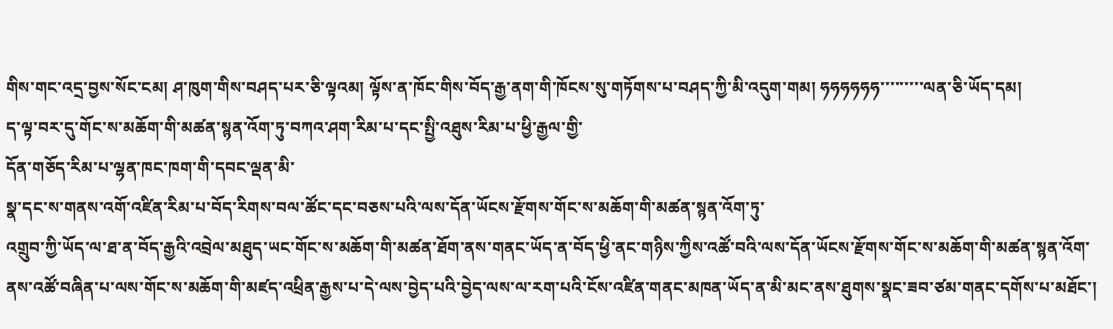གིས་གང་འདྲ་བྱས་སོང་ངམ། ཤ་ཁུག་གིས་བཤད་པར་ཅི་ལྟའམ། ལྟོས་ན་ཁོང་གིས་བོད་རྒྱ་ནག་གི་ཁོངས་སུ་གཏོགས་པ་བཤད་ཀྱི་མི་འདུག་གམ། ཧཧཧཧཧཧ་་་་་་་་་ལན་ཅི་ཡོད་དམ།
ད་ལྟ་བར་དུ་གོང་ས་མཆོག་གི་མཚན་སྙན་འོག་ཏུ་བཀའ་ཤག་རིམ་པ་དང་སྤྱི་འཐུས་རིམ་པ་ཕྱི་རྒྱལ་གྱི་
དོན་གཅོད་རིམ་པ་ལྷན་ཁང་ཁག་གི་དབང་ལྡན་མི་
སྣ་དང་ས་གནས་འགོ་འཛིན་རིམ་པ་བོད་རིགས་བལ་ཚོང་དང་བཅས་པའི་ལས་དོན་ཡོངས་རྫོགས་གོང་ས་མཆོག་གི་མཚན་སྙན་འོག་ཏུ་
འགྲུབ་ཀྱི་ཡོད་ལ་ཐ་ན་བོད་རྒྱའི་འབྲེལ་མཐུད་ཡང་གོང་ས་མཆོག་གི་མཚན་ཐོག་ནས་གནང་ཡོད་ན་བོད་ཕྱི་ནང་གཉིས་ཀྱིས་འཚོ་བའི་ལས་དོན་ཡོངས་རྫོགས་གོང་ས་མཆོག་གི་མཚན་སྙན་འོག་
ནས་འཚོ་བཞིན་པ་ལས་གོང་ས་མཆོག་གི་མཛད་འཕྲིན་རྒྱས་པ་དེ་ལས་བྱེད་པའི་བྱེད་ལས་ལ་རག་པའི་ངོས་འཛིན་གནང་མཁན་ཡོད་ན་མི་མང་ནས་ཐུགས་སྣང་ཟབ་ཙམ་གནང་དགོས་པ་མཐོང་།